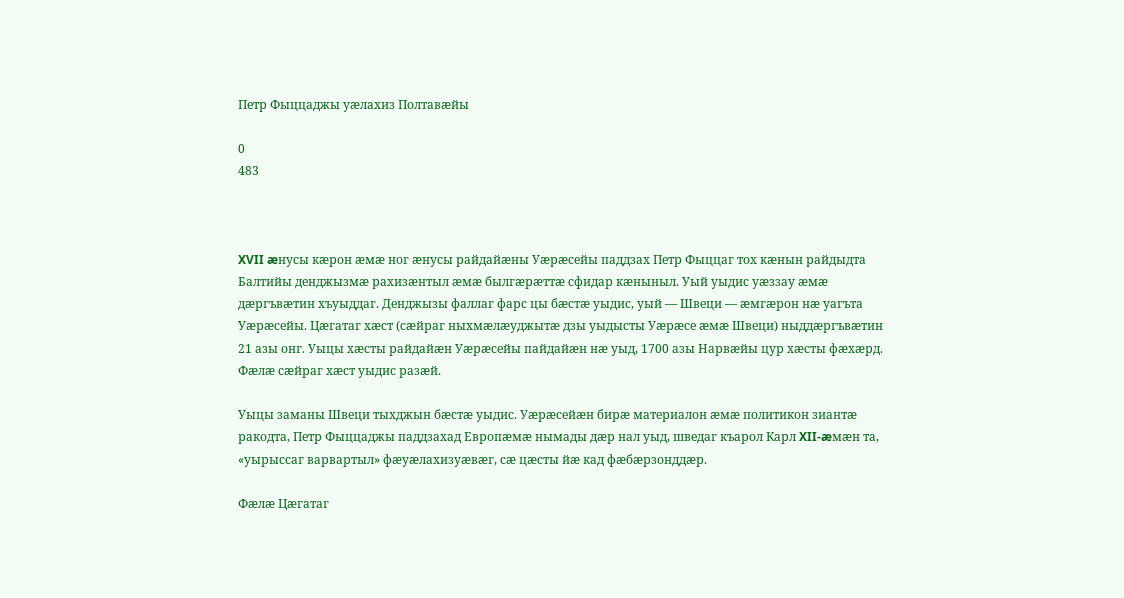Петр Фыццаджы уæлахиз Полтавæйы

0
483



XVII æнусы кæрон æмæ ног æнусы райдайæны Уæрæсейы паддзах Петр Фыццаг тох кæнын райдыдта Балтийы денджызмæ рахизæнтыл æмæ былгæрæттæ сфидар кæныныл. Уый уыдис уæззау æмæ дæргъвæтин хъуыддаг. Денджызы фаллаг фарс цы бæстæ уыдис, уый — Швеци — æмгæрон нæ уагъта Уæрæсейы. Цæгатаг хæст (сæйраг ныхмæлæуджытæ дзы уыдысты Уæрæсе æмæ Швеци) ныддæргъвæтин 21 азы онг. Уыцы хæсты райдайæн Уæрæсейы пайдайæн нæ уыд, 1700 азы Нарвæйы цур хæсты фæхæрд. Фæлæ сæйраг хæст уыдис разæй.

Уыцы заманы Швеци тыхджын бæстæ уыдис. Уæрæсейæн бирæ материалон æмæ политикон зиантæ ракодта, Петр Фыццаджы паддзахад Европæмæ нымады дæр нал уыд, шведаг къарол Карл XII-æмæн та, «уырыссаг варвартыл» фæуæлахизуæвæг, сæ цæсты йæ кад фæбæрзонддæр.

Фæлæ Цæгатаг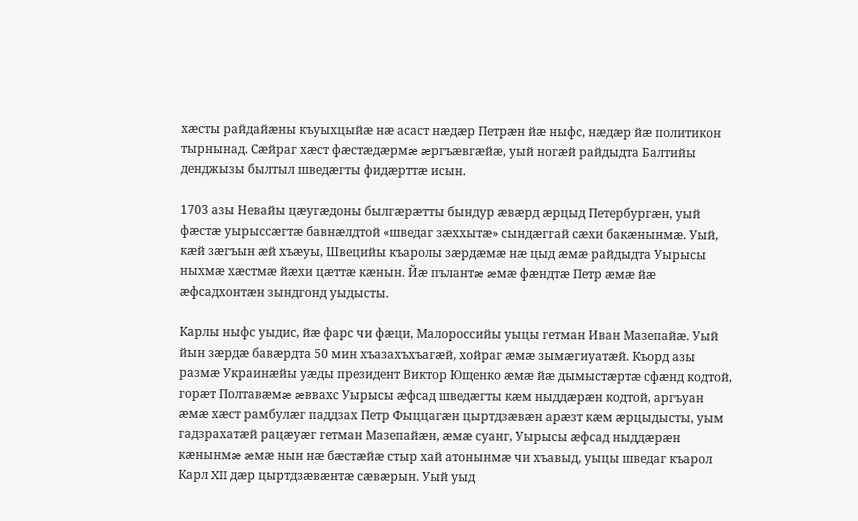хæсты райдайæны къуыхцыйæ нæ асаст нæдæр Петрæн йæ ныфс, нæдæр йæ политикон тырнынад. Сæйраг хæст фæстæдæрмæ æргъæвгæйæ, уый ногæй райдыдта Балтийы денджызы былтыл шведæгты фидæрттæ исын.

1703 азы Невайы цæугæдоны былгæрæтты бындур æвæрд æрцыд Петербургæн, уый фæстæ уырыссæгтæ бавнæлдтой «шведаг зæххытæ» сындæггай сæхи бакæнынмæ. Уый, кæй зæгъын æй хъæуы, Швецийы къаролы зæрдæмæ нæ цыд æмæ райдыдта Уырысы ныхмæ хæстмæ йæхи цæттæ кæнын. Йæ пълантæ æмæ фæндтæ Петр æмæ йæ æфсадхонтæн зындгонд уыдысты.

Карлы ныфс уыдис, йæ фарс чи фæци, Малороссийы уыцы гетман Иван Мазепайæ. Уый йын зæрдæ бавæрдта 50 мин хъазахъхъагæй, хойраг æмæ зымæгиуатæй. Къорд азы размæ Украинæйы уæды президент Виктор Ющенко æмæ йæ дымыстæртæ сфæнд кодтой, горæт Полтавæмæ æввахс Уырысы æфсад шведæгты кæм ныддæрæн кодтой, аргъуан æмæ хæст рамбулæг паддзах Петр Фыццагæн цыртдзæвæн арæзт кæм æрцыдысты, уым гадзрахатæй рацæуæг гетман Мазепайæн, æмæ суанг, Уырысы æфсад ныддæрæн кæнынмæ æмæ нын нæ бæстæйæ стыр хай атонынмæ чи хъавыд, уыцы шведаг къарол Карл XII дæр цыртдзæвæнтæ сæвæрын. Уый уыд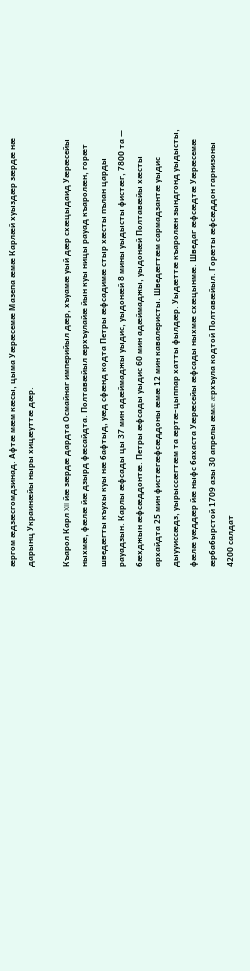æргом æдзæсгомдзинад. Афтæ мæм кæсы, цыма Уæрæсемæ Мазепа æмæ Карлæй хуыздæр зæрдæ нæ дарынц Украинæйы ныры хицæуттæ дæр.

Къарол Карл XII йæ зæрдæ дардта Осмайнаг империйыл дæр, хъуамæ уый дæр схæцыдаид Уæрæсейы ныхмæ, фæлæ йæ дзырд фæсайдта. Полтавæйыл æрхъулайæ йын куы ницы рауад къаролæн, горæт шведæгты къухы куы нæ бафтыд, уæд сфæнд кодта Петры æфсадимæ стыр хæсты пълан царды рауадзын. Карлы æфсады цы 37 мин адæймаджы уыдис, уыдонæй 8 мины уыдысты фистæг, 7800 та — бæхджын æфсæддонтæ. Петры æфсады уыдис 60 мин адæймаджы, уыдонæй Полтавæйы хæсты архайдта 25 мин фистæгæфсæддоны æмæ 12 мин кавалеристы. Шведæгтæм сармадзантæ уыдис дыууиссæдз, уырыссæгтæм та æртæ-цыппар хатты фылдæр. Уыдæттæ къаролæн зындгонд уыдысты, фæлæ уæддæр йæ ныфс бахаста Уæрæсейы æфсады ныхмæ схæцынмæ. Шведаг æфсæдтæ Уæрæсемæ æрбабырстой 1709 азы 30 апрелы æмæ æрхъула кодтой Полтавæйыл. Горæты æфсæддон гарнизоны 4200 салдат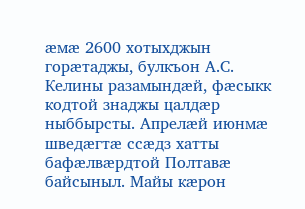æмæ 2600 хотыхджын горæтаджы, булкъон А.С. Келины разамындæй, фæсыкк кодтой знаджы цалдæр ныббырсты. Апрелæй июнмæ шведæгтæ ссæдз хатты бафæлвæрдтой Полтавæ байсыныл. Майы кæрон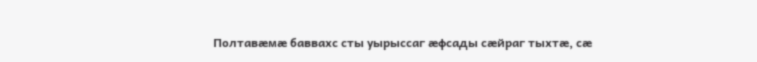Полтавæмæ баввахс сты уырыссаг æфсады сæйраг тыхтæ, сæ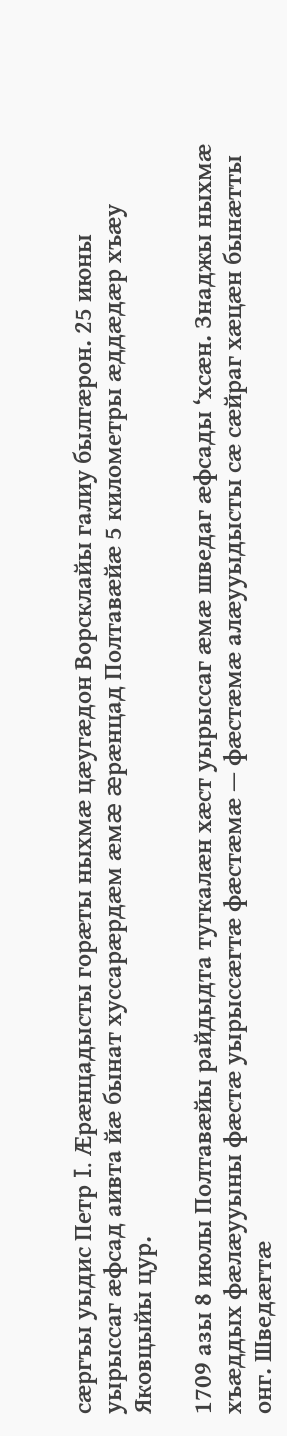сæргъы уыдис Петр I. Æрæнцадысты горæты ныхмæ цæугæдон Ворсклайы галиу былгæрон. 25 июны уырыссаг æфсад аивта йæ бынат хуссарæрдæм æмæ æрæнцад Полтавæйæ 5 километры æддæдæр хъæу Яковцыйы цур.

1709 азы 8 июлы Полтавæйы райдыдта тугкалæн хæст уырыссаг æмæ шведаг æфсады ‘хсæн. Знаджы ныхмæ хъæддых фæлæууыны фæстæ уырыссæгтæ фæстæмæ — фæстæмæ алæууыдысты сæ сæйраг хæцæн бынæтты онг. Шведæгтæ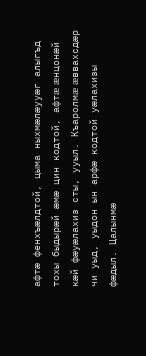афтæ фенхъæлдтой, цыма ныхмæлæууæг алыгъд тохы быдырæй æмæ цин кодтой, афтæ æнцонæй кæй фæуæлахиз сты, ууыл. Къаролмæ æввахсдæр чи уыд, уыдон ын арфæ кодтой уæлахизы фæдыл. Цалынмæ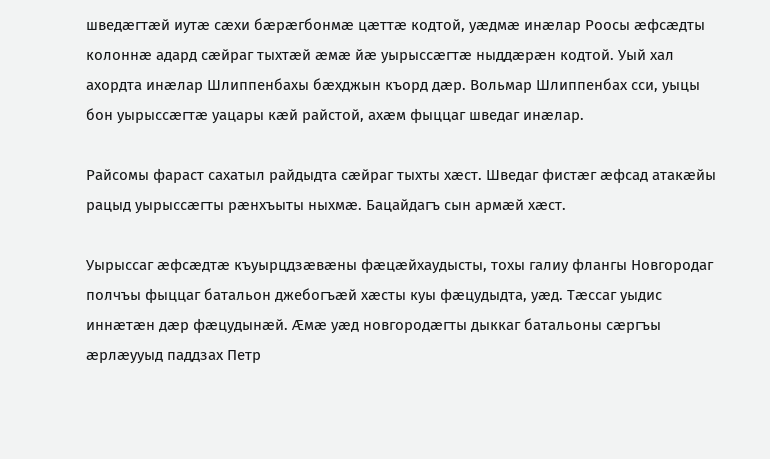шведæгтæй иутæ сæхи бæрæгбонмæ цæттæ кодтой, уæдмæ инæлар Роосы æфсæдты колоннæ адард сæйраг тыхтæй æмæ йæ уырыссæгтæ ныддæрæн кодтой. Уый хал ахордта инæлар Шлиппенбахы бæхджын къорд дæр. Вольмар Шлиппенбах сси, уыцы бон уырыссæгтæ уацары кæй райстой, ахæм фыццаг шведаг инæлар.

Райсомы фараст сахатыл райдыдта сæйраг тыхты хæст. Шведаг фистæг æфсад атакæйы рацыд уырыссæгты рæнхъыты ныхмæ. Бацайдагъ сын армæй хæст.

Уырыссаг æфсæдтæ къуырцдзæвæны фæцæйхаудысты, тохы галиу флангы Новгородаг полчъы фыццаг батальон джебогъæй хæсты куы фæцудыдта, уæд. Тæссаг уыдис иннæтæн дæр фæцудынæй. Æмæ уæд новгородæгты дыккаг батальоны сæргъы æрлæууыд паддзах Петр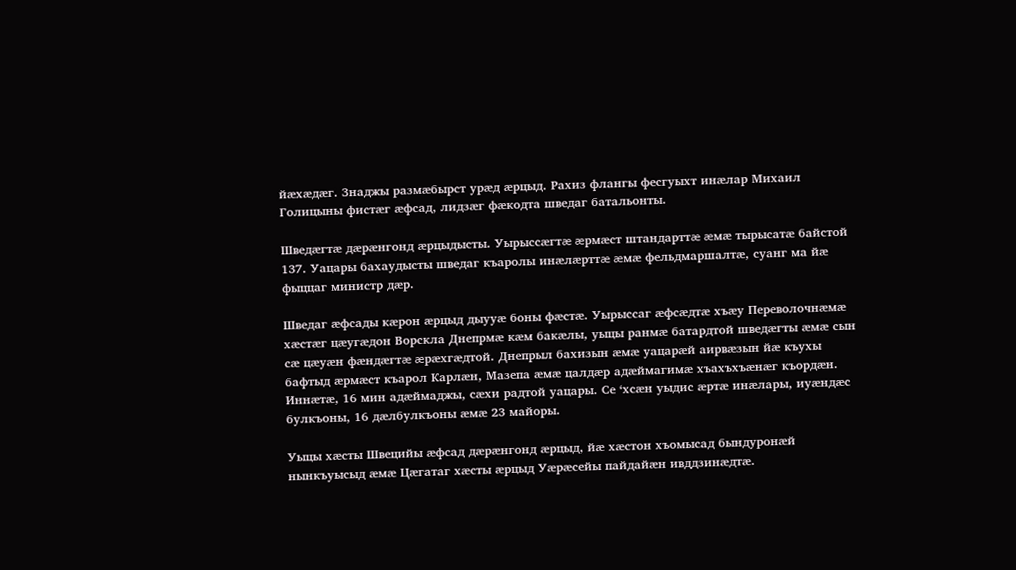йæхæдæг. Знаджы размæбырст урæд æрцыд. Рахиз флангы фесгуыхт инæлар Михаил Голицыны фистæг æфсад, лидзæг фæкодта шведаг батальонты.

Шведæгтæ дæрæнгонд æрцыдысты. Уырыссæгтæ æрмæст штандарттæ æмæ тырысатæ байстой 137. Уацары бахаудысты шведаг къаролы инæлæрттæ æмæ фельдмаршалтæ, суанг ма йæ фыццаг министр дæр.

Шведаг æфсады кæрон æрцыд дыууæ боны фæстæ. Уырыссаг æфсæдтæ хъæу Переволочнæмæ хæстæг цæугæдон Ворскла Днепрмæ кæм бакæлы, уыцы ранмæ батардтой шведæгты æмæ сын сæ цæуæн фæндæгтæ æрæхгæдтой. Днепрыл бахизын æмæ уацарæй аирвæзын йæ къухы бафтыд æрмæст къарол Карлæн, Мазепа æмæ цалдæр адæймагимæ хъахъхъæнæг къордæн. Иннæтæ, 16 мин адæймаджы, сæхи радтой уацары. Се ‘хсæн уыдис æртæ инæлары, иуæндæс булкъоны, 16 дæлбулкъоны æмæ 23 майоры.

Уыцы хæсты Швецийы æфсад дæрæнгонд æрцыд, йæ хæстон хъомысад бындуронæй нынкъуысыд æмæ Цæгатаг хæсты æрцыд Уæрæсейы пайдайæн ивддзинæдтæ.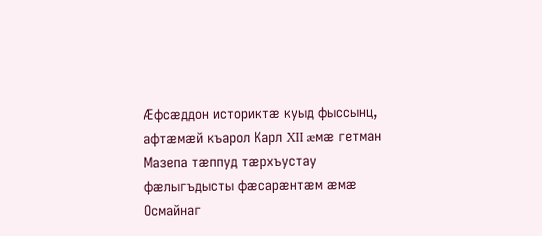Æфсæддон историктæ куыд фыссынц, афтæмæй къарол Карл XII æмæ гетман Мазепа тæппуд тæрхъустау фæлыгъдысты фæсарæнтæм æмæ Осмайнаг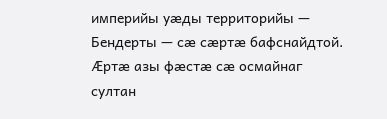империйы уæды территорийы — Бендерты — сæ сæртæ бафснайдтой. Æртæ азы фæстæ сæ осмайнаг султан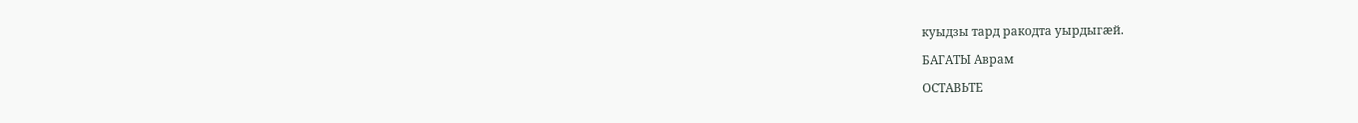куыдзы тард ракодта уырдыгæй.

БАГАТЫ Аврам

ОСТАВЬТЕ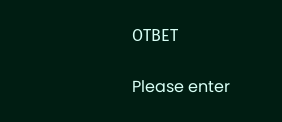ОТВЕТ

Please enter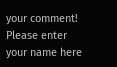your comment!
Please enter your name here